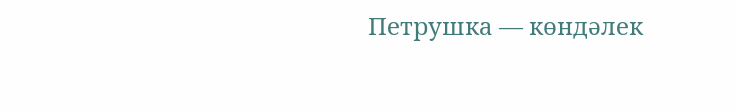Петрушка — көндәлек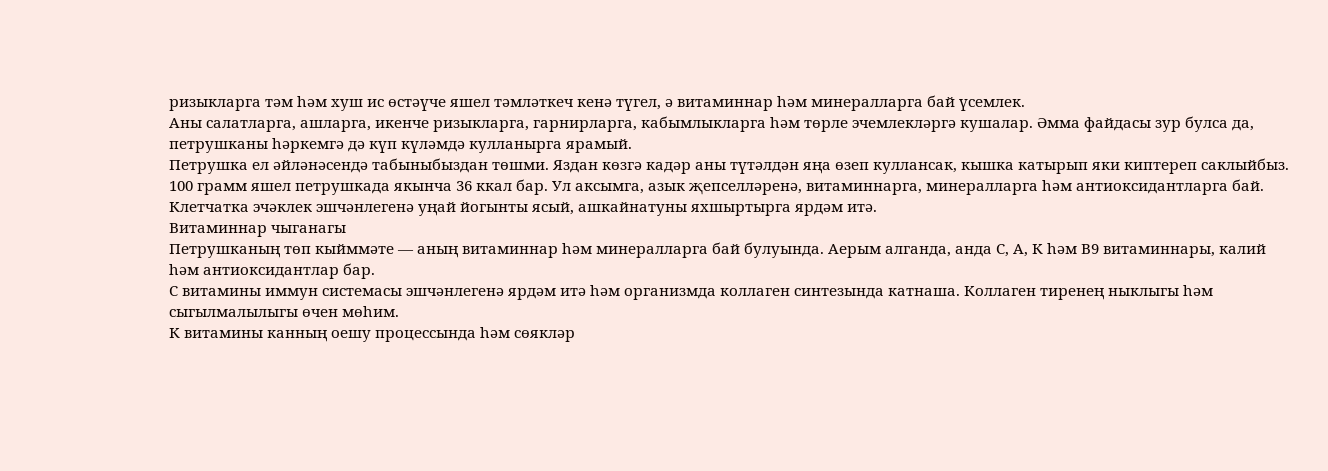ризыкларга тәм һәм хуш ис өстәүче яшел тәмләткеч кенә түгел, ә витаминнар һәм минералларга бай үсемлек.
Аны салатларга, ашларга, икенче ризыкларга, гарнирларга, кабымлыкларга һәм төрле эчемлекләргә кушалар. Әмма файдасы зур булса да, петрушканы һәркемгә дә күп күләмдә кулланырга ярамый.
Петрушка ел әйләнәсендә табыныбыздан төшми. Яздан көзгә кадәр аны түтәлдән яңа өзеп куллансак, кышка катырып яки киптереп саклыйбыз.
100 грамм яшел петрушкада якынча 36 ккал бар. Ул аксымга, азык җепселләренә, витаминнарга, минералларга һәм антиоксидантларга бай. Клетчатка эчәклек эшчәнлегенә уңай йогынты ясый, ашкайнатуны яхшыртырга ярдәм итә.
Витаминнар чыганагы
Петрушканың төп кыйммәте — аның витаминнар һәм минералларга бай булуында. Аерым алганда, анда С, А, К һәм В9 витаминнары, калий һәм антиоксидантлар бар.
С витамины иммун системасы эшчәнлегенә ярдәм итә һәм организмда коллаген синтезында катнаша. Коллаген тиренең ныклыгы һәм сыгылмалылыгы өчен мөһим.
К витамины канның оешу процессында һәм сөякләр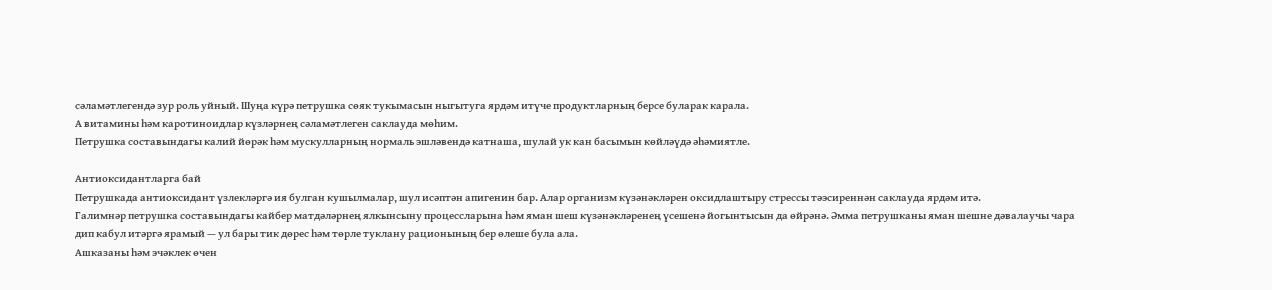сәламәтлегендә зур роль уйный. Шуңа күрә петрушка сөяк тукымасын ныгытуга ярдәм итүче продуктларның берсе буларак карала.
А витамины һәм каротиноидлар күзләрнең сәламәтлеген саклауда мөһим.
Петрушка составындагы калий йөрәк һәм мускулларның нормаль эшләвендә катнаша, шулай ук кан басымын көйләүдә әһәмиятле.

Антиоксидантларга бай
Петрушкада антиоксидант үзлекләргә ия булган кушылмалар, шул исәптән апигенин бар. Алар организм күзәнәкләрен оксидлаштыру стрессы тәэсиреннән саклауда ярдәм итә.
Галимнәр петрушка составындагы кайбер матдәләрнең ялкынсыну процессларына һәм яман шеш күзәнәкләренең үсешенә йогынтысын да өйрәнә. Әмма петрушканы яман шешне дәвалаучы чара дип кабул итәргә ярамый — ул бары тик дөрес һәм төрле туклану рационының бер өлеше була ала.
Ашказаны һәм эчәклек өчен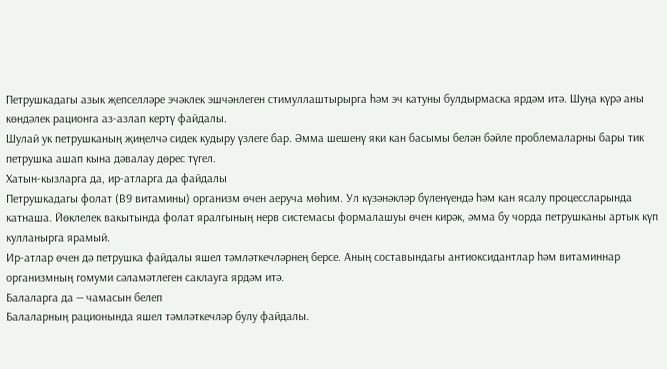Петрушкадагы азык җепселләре эчәклек эшчәнлеген стимуллаштырырга һәм эч катуны булдырмаска ярдәм итә. Шуңа күрә аны көндәлек рационга аз-азлап кертү файдалы.
Шулай ук петрушканың җиңелчә сидек кудыру үзлеге бар. Әмма шешенү яки кан басымы белән бәйле проблемаларны бары тик петрушка ашап кына дәвалау дөрес түгел.
Хатын-кызларга да, ир-атларга да файдалы
Петрушкадагы фолат (В9 витамины) организм өчен аеруча мөһим. Ул күзәнәкләр бүленүендә һәм кан ясалу процессларында катнаша. Йөклелек вакытында фолат яралгының нерв системасы формалашуы өчен кирәк, әмма бу чорда петрушканы артык күп кулланырга ярамый.
Ир-атлар өчен дә петрушка файдалы яшел тәмләткечләрнең берсе. Аның составындагы антиоксидантлар һәм витаминнар организмның гомуми сәламәтлеген саклауга ярдәм итә.
Балаларга да — чамасын белеп
Балаларның рационында яшел тәмләткечләр булу файдалы.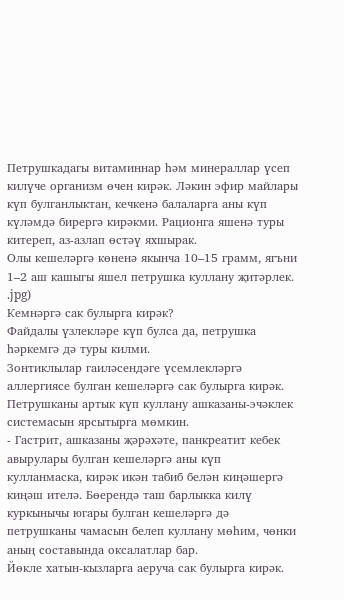Петрушкадагы витаминнар һәм минераллар үсеп килүче организм өчен кирәк. Ләкин эфир майлары күп булганлыктан, кечкенә балаларга аны күп күләмдә бирергә кирәкми. Рационга яшенә туры китереп, аз-азлап өстәү яхшырак.
Олы кешеләргә көненә якынча 10–15 грамм, ягъни 1–2 аш кашыгы яшел петрушка куллану җитәрлек.
.jpg)
Кемнәргә сак булырга кирәк?
Файдалы үзлекләре күп булса да, петрушка һәркемгә дә туры килми.
Зонтиклылар гаиләсендәге үсемлекләргә аллергиясе булган кешеләргә сак булырга кирәк. Петрушканы артык күп куллану ашказаны-эчәклек системасын ярсытырга мөмкин.
- Гастрит, ашказаны җәрәхәте, панкреатит кебек авырулары булган кешеләргә аны күп кулланмаска, кирәк икән табиб белән киңәшергә киңәш ителә. Бөерендә таш барлыкка килү куркынычы югары булган кешеләргә дә петрушканы чамасын белеп куллану мөһим, чөнки аның составында оксалатлар бар.
Йөкле хатын-кызларга аеруча сак булырга кирәк.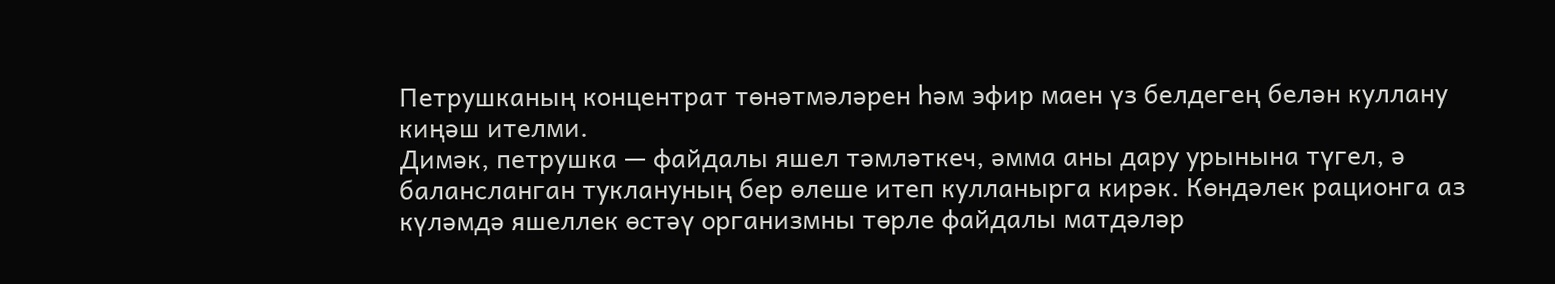Петрушканың концентрат төнәтмәләрен һәм эфир маен үз белдегең белән куллану киңәш ителми.
Димәк, петрушка — файдалы яшел тәмләткеч, әмма аны дару урынына түгел, ә балансланган туклануның бер өлеше итеп кулланырга кирәк. Көндәлек рационга аз күләмдә яшеллек өстәү организмны төрле файдалы матдәләр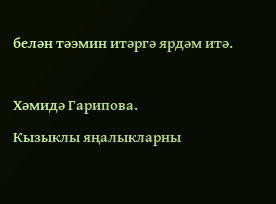белән тәэмин итәргә ярдәм итә.

Хәмидә Гарипова.
Кызыклы яңалыкларны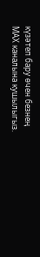күзәтеп бару өчен безнең МАХ каналына кушылыгыз.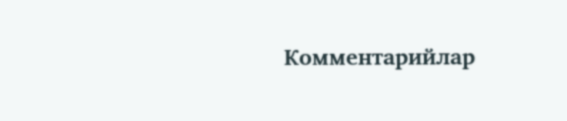Комментарийлар